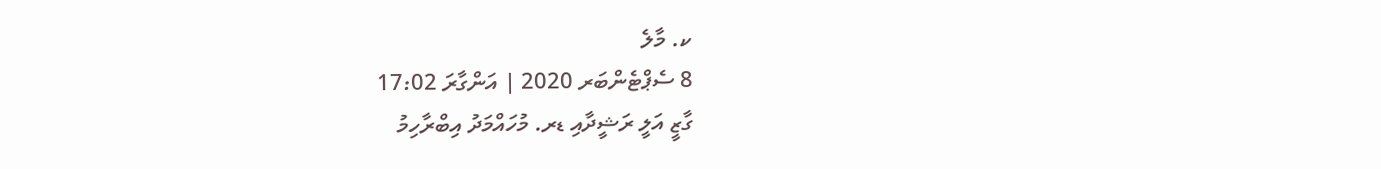ކ. މާލެ
8 ސެޕްޓެންބަރ 2020 | އަންގާރަ 17:02
ގާޒީ އަލީ ރަޝީދާއި ޑރ. މުހައްމަދު އިބްރާހިމު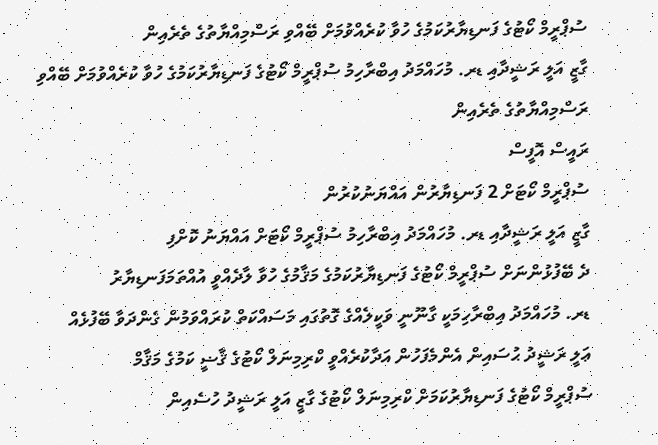ސުޕްރީމް ކޯޓުގެ ފަނޑިޔާރުކަމުގެ ހުވާ ކުރެއްވުމަށް ބޭއްވި ރަސްމިއްޔާތުގެ ތެރެއިން
ގާޒީ އަލީ ރަޝީދާއި ޑރ. މުހައްމަދު އިބްރާހިމު ސުޕްރީމް ކޯޓުގެ ފަނޑިޔާރުކަމުގެ ހުވާ ކުރެއްވުމަށް ބޭއްވި ރަސްމިއްޔާތުގެ ތެރެއިން
ރައީސް އޮފީސް
ސުޕްރީމް ކޯޓަށް 2 ފަނޑިޔާރުން އައްޔަނުކުރުން
ގާޒީ އަލީ ރަޝީދާއި ޑރ. މުހައްމަދު އިބްރާހިމު ސުޕްރީމް ކޯޓަށް އައްޔަނު ކޮށްފި
ދެ ބޭފުޅުންނަށް ސުޕްރީމް ކޯޓުގެ ފަނޑިޔާރުކަމުގެ މަޤާމުގެ ހުވާ ލާދެއްވީ އުއްތަމަފަނޑިޔާރު
ޑރ. މުހައްމަދު އިބްރާހިމަކީ ގާނޫނީ ވަކީލެއްގެ ގޮތުގައި މަސައްކަތް ކުރައްވަމުން ގެންދަވާ ބޭފުޅެއް
ޢަލީ ރަޝީދު ޙުސައިން އެންމެފަހުން އަދާކުރެއްވީ ކްރިމިނަލް ކޯޓުގެ ޤާޟީ ކަމުގެ މަޤާމް
ސުޕްރީމް ކޯޓުގެ ފަނޑިޔާރުކަމަށް ކްރިމިނަލް ކޯޓުގެ ގާޒީ އަލީ ރަޝީދު ހުސެއިން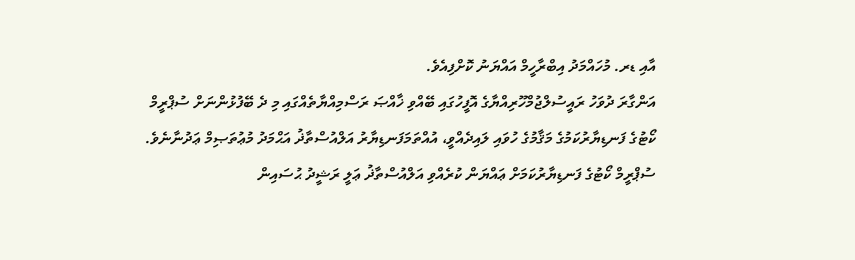އާއި ޑރ. މުހައްމަދު އިބްރާހީމް އައްޔަނު ކޮށްފިއެވެ.
އަންގާރަ ދުވަހު ރައީސުލްޖުމްހޫރިއްޔާގެ އޮފީހުގައި ބޭއްވި ޚާއްޞަ ރަސްމިއްޔާތެއްގައި މި ދެ ބޭފުޅުންނަށް ސުޕްރީމް ކޯޓުގެ ފަނޑިޔާރުކަމުގެ މަޤާމުގެ ހުވައި ލައިދެއްވީ، އުއްތަމަފަނޑިޔާރު އަލްއުސްތާޛު އަޙްމަދު މުޢުތަޞިމް ޢަދުނާނެވެ.
ސުޕްރީމް ކޯޓުގެ ފަނޑިޔާރުކަމަށް ޢައްޔަން ކުރެއްވި އަލްއުސްތާޛު ޢަލީ ރަޝީދު ޙުސައިން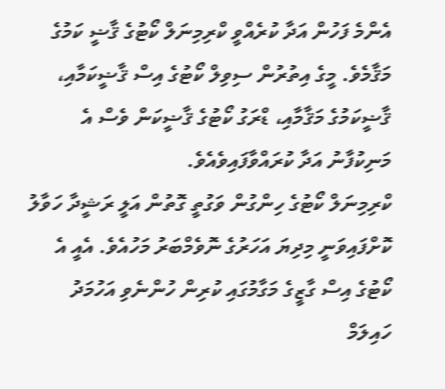އެންމެ ފަހުން އަދާ ކުރެއްވީ ކްރިމިނަލް ކޯޓުގެ ޤާޟީ ކަމުގެ މަޤާމެވެ. މީގެ އިތުރުން ސިވިލް ކޯޓުގެ އިސް ޤާޟީކަމާއި، ޤާޟީކަމުގެ މަޤާމާއި، ޑްރަގު ކޯޓުގެ ޤާޟީކަން ވެސް އެ މަނިކުފާނު އަދާ ކުރައްވާފައިވެއެވެ.
ކްރިމިނަލް ކޯޓުގެ ހިންގުން ވަގުތީ ގޮތުން އަލީ ރަޝީދާ ހަވާލު ކޮށްފައިވަނީ މިދިޔަ އަހަރުގެ ނޮވެމްބަރު މަހުއެވެ. އެއީ އެ ކޯޓުގެ އިސް ގާޒީގެ މަގާމުގައި ކުރިން ހުންނެވި އަހުމަދު ހައިލަމް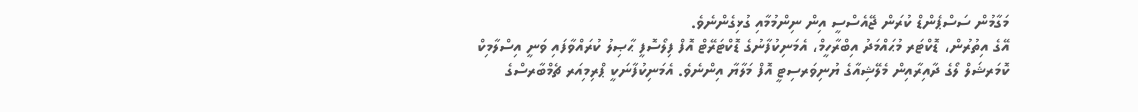މަގާމުން ސަސްޕެންޑް ކުރަން ޖޭއެސްސީ އިން ނިންމުމާއި ގުޅިގެންނެވެ.
އޭގެ އިތުރުން، ޑޮކްޓަރ މުޙައްމަދު އިބްރާހީމް، އެމަނިކުފާނުގެ ޑޮކްޓަރޭޓް އޮފް ފިލޯސޮފީ ޙާޞިލު ކުރައްވާފައި ވަނީ އިސްލާމިކް ކޮމަރޝަލް ލޯގެ ދާއިރާއިން މެލޭޝިއާގެ ޔުނިވަރސިޓީ އޮފް މަލާޔާ އިންނެވެ. އެމަނިކުފާނަކީ ޕްރިމިއަރ ޗެމްބާރސްގެ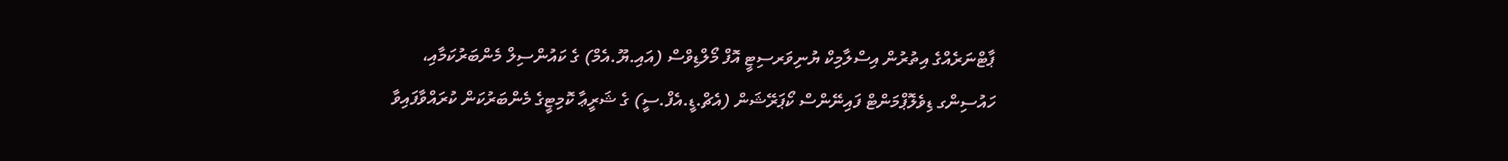ޕާޓްނަރެއްގެ އިތުރުން އިސްލާމިކް ޔުނިވަރސިޓީ އޮފް މޯލްޑިވްސް (އައި.ޔޫ.އެމް) ގެ ކައުންސިލް މެންބަރުކަމާއި، ހައުސިންގ ޑިވެލޮޕްމަންޓް ފައިނޭންސް ކޯޕަރޭޝަން (އެޗް.ޑީ.އެފް.ސީ) ގެ ޝަރީޢާ ކޮމިޓީގެ މެންބަރުކަން ކުރައްވާފައިވާ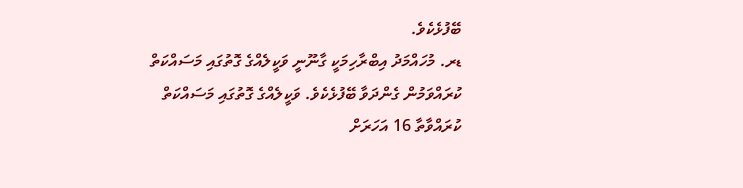ބޭފުޅެކެވެ.
ޑރ. މުހައްމަދު އިބްރާހިމަކީ ގާނޫނީ ވަކީލެއްގެ ގޮތުގައި މަސައްކަތް ކުރައްވަމުން ގެންދަވާ ބޭފުޅެކެވެ. ވަކީލެއްގެ ގޮތުގައި މަސައްކަތް ކުރައްވާތާ 16 އަހަރަށް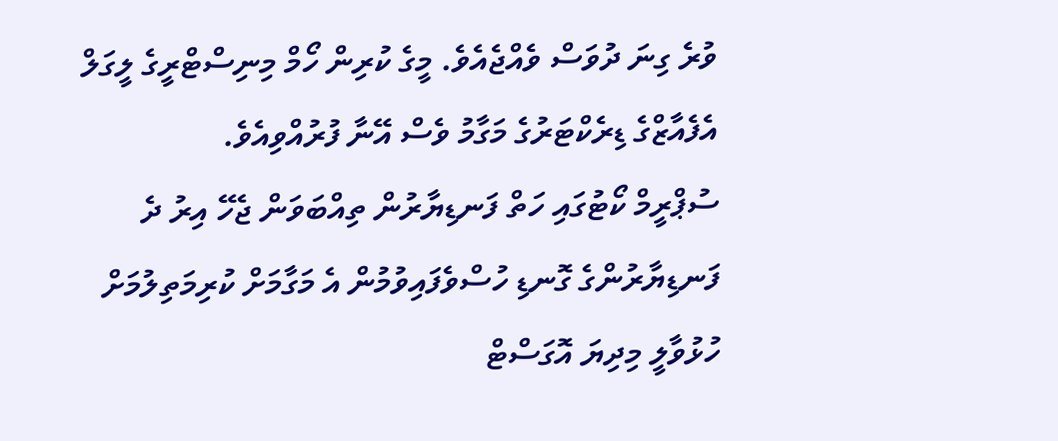ވުރެ ގިނަ ދުވަސް ވެއްޖެއެވެ. މީގެ ކުރިން ހޯމް މިނިސްޓްރީގެ ލީގަލް އެފެއާޒްގެ ޑިރެކްޓަރުގެ މަގާމު ވެސް އޭނާ ފުރުއްވިއެވެ.
ސުޕްރީމް ކޯޓުގައި ހަތް ފަނޑިޔާރުން ތިއްބަވަން ޖެހޭ އިރު ދެ ފަނޑިޔާރުންގެ ގޮނޑި ހުސްވެފައިވުމުން އެ މަގާމަށް ކުރިމަތިލުމަށް ހުޅުވާލީ މިދިޔަ އޮގަސްޓް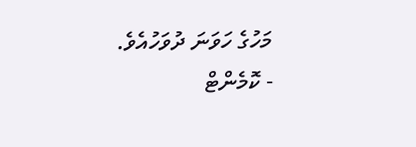މަހުގެ ހަވަނަ ދުވަހުއެވެ.
- ކޮމެންޓް